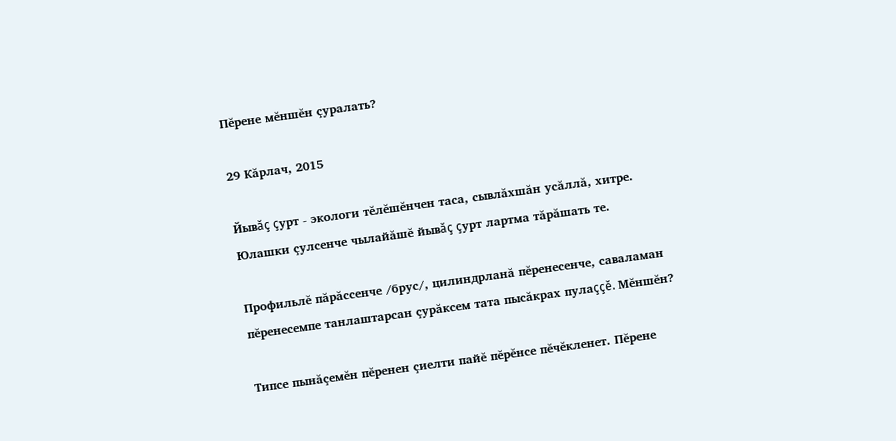Пĕрене мĕншĕн çурaлать?

29 Кăрлач, 2015

Йывăç çурт - экологи тĕлĕшĕнчен таса, сывлăхшăн усăллă, хитре. Юлашки çулсенче чылайăшĕ йывăç çурт лартма тăрăшать те.

Профильлĕ пăрăссенче /брус/, цилиндрланă пĕренесенче, саваламан пĕренесемпе танлаштарсан çурăксем тата пысăкрах пулаççĕ. Мĕншĕн?

Типсе пынăçемĕн пĕренен çиелти пайĕ пĕрĕнсе пĕчĕкленет. Пĕрене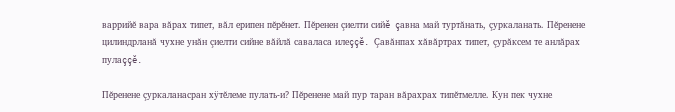варрийĕ вара вăрах типет, вăл ерипен пĕрĕнет. Пĕренен çиелти сийĕ çавна май туртăнать, çуркаланать. Пĕренене цилиндрланă чухне унăн çиелти сийне вăйлă саваласа илеççĕ. Çавăнпах хăвăртрах типет, çурăксем те анлăрах пулаççĕ.

Пĕренене çуркаланасран хÿтĕлеме пулать-и? Пĕренене май пур таран вăрахрах типĕтмелле. Кун пек чухне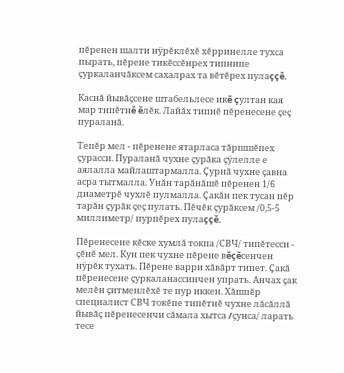пĕренен шалти нÿрĕклĕхĕ хĕрринелле тухса пырать, пĕрене тикĕссĕнрех типнипе çуркаланчăксем сахалрах та вĕтĕрех пулаççĕ.

Каснă йывăçсене штабельлесе икĕ çултан кая мар типĕтнĕ ĕлĕк. Лайăх типнĕ пĕренесене çеç пураланă.

Тепĕр мел - пĕренене ятарласа тăршшĕпех çурасси. Пураланă чухне çурăка çÿлелле е аялалла майлаштармалла. Çурнă чухне çавна асра тытмалла. Унăн тарăнăшĕ пĕренен 1/6 диаметрĕ чухлĕ пулмалла. Çакăн пек тусан пĕр тарăн çурăк çеç пулать. Пĕчĕк çурăксем /0,5-5 миллиметр/ пурпĕрех пулаççĕ.

Пĕренесене кĕске хумлă токпа /СВЧ/ типĕтесси - çĕнĕ мел. Кун пек чухне пĕрене вĕçĕсенчен нÿрĕк тухать. Пĕрене варри хăвăрт типет. Çакă пĕренесене çуркаланассинчен упрать. Анчах çак мелĕн çитменлĕхĕ те пур иккен. Хăшпĕр специалист СВЧ токĕпе типĕтнĕ чухне лăсăллă йывăç пĕренесенчи сăмала хытса /çунса/ ларать тесе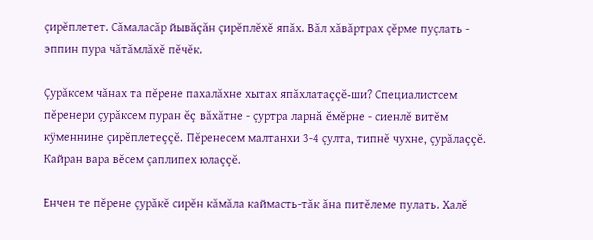çирĕплетет. Сăмаласăр йывăçăн çирĕплĕхĕ япăх. Вăл хăвăртрах çĕрме пуçлать - эппин пура чăтăмлăхĕ пĕчĕк.

Çурăксем чăнах та пĕрене пахалăхне хытах япăхлатаççĕ-ши? Специалистсем пĕренери çурăксем пуран ĕç вăхăтне - çуртра ларнă ĕмĕрне - сиенлĕ витĕм кÿменнине çирĕплетеççĕ. Пĕренесем малтанхи 3-4 çулта, типнĕ чухне, çурăлаççĕ. Кайран вара вĕсем çаплипех юлаççĕ.

Енчен те пĕрене çурăкĕ сирĕн кăмăла каймасть-тăк ăна питĕлеме пулать. Халĕ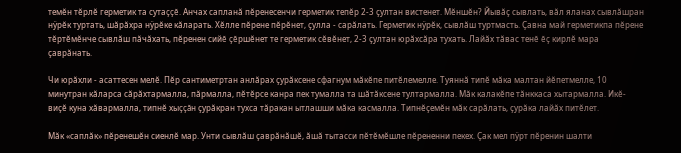темĕн тĕрлĕ герметик та сутаççĕ. Анчах сапланă пĕренесенчи герметик тепĕр 2-3 çултан вистенет. Мĕншĕн? Йывăç сывлать, вăл яланах сывлăшран нÿрĕк туртать, шăрăхра нÿрĕке кăларать. Хĕлле пĕрене пĕрĕнет, çулла - сарăлать. Герметик нÿрĕк, сывлăш туртмасть. Çавна май герметикпа пĕрене тĕртĕмĕнче сывлăш пăчăхать, пĕренен сийĕ çĕршĕнет те герметик сĕвĕнет, 2-3 çултан юрăхсăра тухать. Лайăх тăвас тенĕ ĕç кирлĕ мара çаврăнать.

Чи юрăхли - асаттесен мелĕ. Пĕр сантиметртан анлăрах çурăксене сфагнум мăкĕпе питĕлемелле. Туяннă типĕ мăка малтан йĕпетмелле, 10 минутран кăларса сăрăхтармалла, пăрмалла, пĕтĕрсе канра пек тумалла та шăтăксене тултармалла. Мăк калакĕпе тăнккаса хытармалла. Икĕ-виçĕ куна хăвармалла, типнĕ хыççăн çурăкран тухса тăракан ытлашши мăка касмалла. Типнĕçемĕн мăк сарăлать, çурăка лайăх питĕлет.

Мăк «саплăк» пĕренешĕн сиенлĕ мар. Унти сывлăш çаврăнăшĕ, ăшă тытасси пĕтĕмĕшле пĕрененни пекех. Çак мел пÿрт пĕренин шалти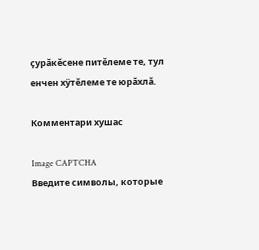çурăкĕсене питĕлеме те, тул енчен хÿтĕлеме те юрăхлă.

Комментари хушас

Image CAPTCHA
Введите символы, которые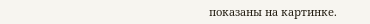показаны на картинке.